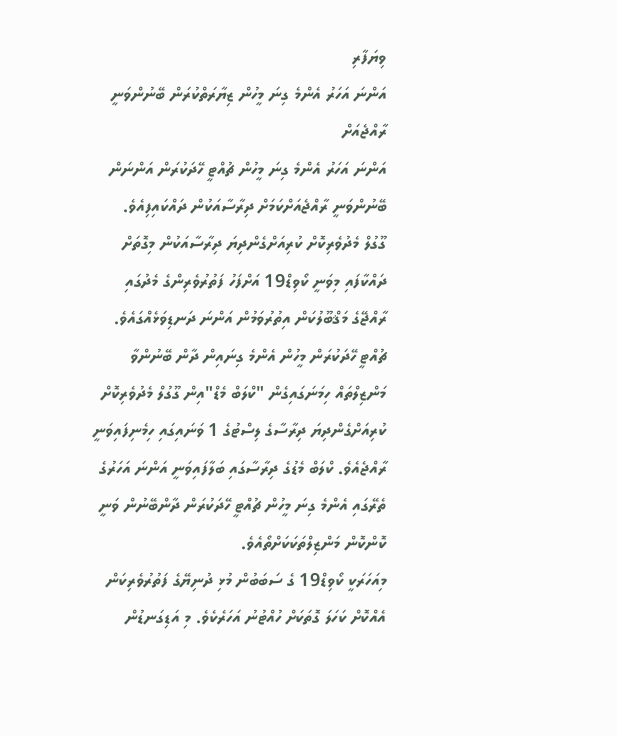ވިޔަފާރި
އަންނަ އަހަރު އެންމެ ގިނަ މީހުން ޒިޔާރަތްކުރަން ބޭނުންވަނީ ރާއްޖެއަށް
އަންނަ އަހަރު އެންމެ ގިނަ މީހުން ޗުއްޓީ ހޭދަކުރަން އަންނަން ބޭނުންވަނީ ރާއްޖެއަށްކަމަށް ދިރާސާއަކުން ދައްކައިފިއެވެ.
ގޫގުލް މެދުވެރިކޮށް ކުރިއަށްގެންދިޔަ ދިރާސާއަކުން މިގޮތަށް ދައްކާފައި މިވަނީ ކޯވިޑް19 އަށްފަހު ފަތުރުވެރިންގެ މެދުގައި ރާއްޖޭގެ މަޤްބޫލުކަން އިތުރުވަމުން އަންނަ ދަނޑިވަޅެއްގައެވެ.
ޗުއްޓީ ހޭދަކުރަން މީހުން އެންމެ ގިނައިން ދާން ބޭނުންވާ މަންޒިލްތައް ހިމަނަގައިގެން "ކްލަބް މެޑް"އިން ގޫގުލް މެދުވެރިކޮށް ކުރިއަށްގެންދިޔަ ދިރާސާގެ ލިސްޓުގެ 1 ވަނައިގައި ހިމެނިފައިވަނީ ރާއްޖެއެވެ. ކްލަބް މެޑުގެ ދިރާސާގައި ބަލާފައިވަނީ އަންނަ އަހަރުގެ ތެރޭގައި އެންމެ ގިނަ މީހުން ޗުއްޓީ ހޭދަކުރަން ދާންބޭނުން ވަނީ ކޮންކޮން މަންޒިލްތަކަކަށްތޯއެވެ.
މިއަހަރަކީ ކޯވިޑް19 ގެ ސަބަބުން މުޅި ދުނިޔޭގެ ފަތުރުވެރިކަން އެއްކޮށް ކަހަލަ ގޮތަކަށް ހުއްޓުނު އަހަރެކެވެ. މި އަޑިގަނޑުން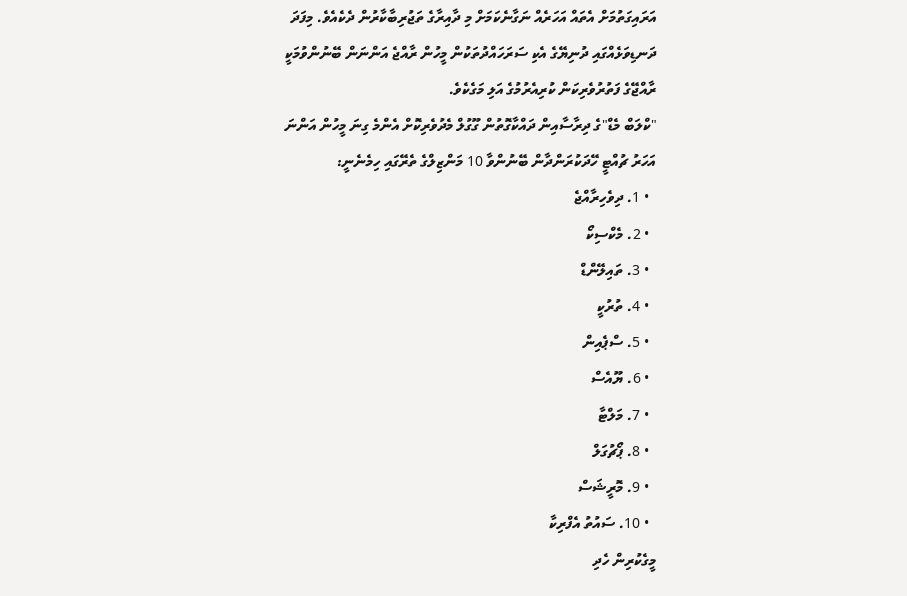އަރައިގަތުމަށް އެތައް އަހަރެއް ނަގާނެކަމަށް މި ދާއިރާގެ ތަޖުރިބާކާރުން ދެކެއެވެ. މިފަދަ ދަނޑިވަޅެއްގައި ދުނިޔޭގެ އެކި ސަރަހައްދުތަކުން މީހުން ރާއްޖެ އަންނަން ބޭނުންވުމަކީ ރާއްޖޭގެ ފަތުރުވެރިކަން ކުރިއެރުމުގެ އަލި މަގެކެވެ.
"ކްލަބް މެޑް"ގެ ދިރާސާއިން ދައްކާގޮތުން ގޫގުލް މެދުވެރިކޮށް އެންމެ ގިނަ މީހުން އަންނަ އަހަރު ޗުއްޓީ ހޭދަކުރަންދާން ބޭނުންވާ 10 މަންޒިލްގެ ތެރޭގައި ހިމެނެނީ:
  • 1. ދިވެހިރާއްޖެ
  • 2. މެކްސިކޯ
  • 3. ތައިލޭންޑް
  • 4. ތުރުކީ
  • 5. ސްޕެއިން
  • 6. ޔޫއެސް
  • 7. މަލްޓާ
  • 8. ޕޯޗުގަލް
  • 9. މޮރީޝަސް
  • 10. ސައުތު އެފްރިކާ
މީގެކުރިން ހެދި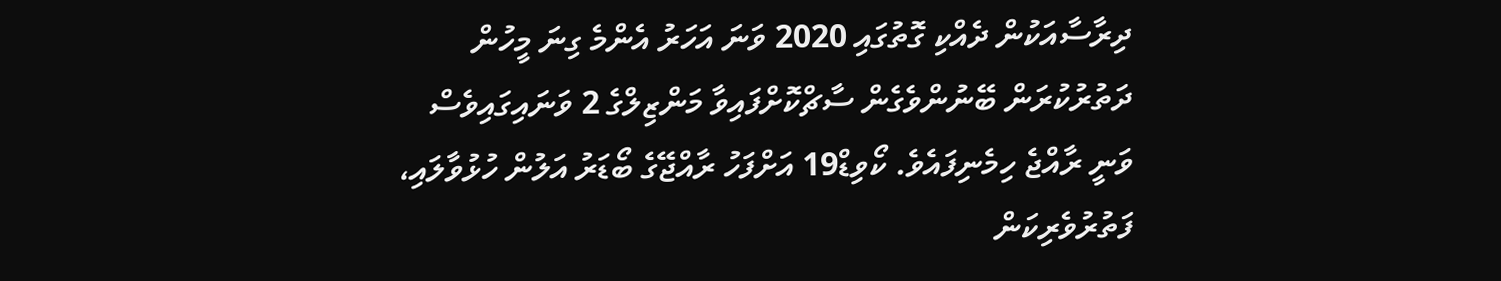ދިރާސާއަކުން ދެއްކި ގޮތުގައި 2020 ވަނަ އަހަރު އެންމެ ގިނަ މީހުން ދަތުރުކުރަން ބޭނުންވެގެން ސާޗްކޮށްފައިވާ މަންޒިލްގެ 2 ވަނައިގައިވެސް ވަނީ ރާއްޖެ ހިމެނިފައެވެ. ކޯވިޑް19 އަށްފަހު ރާއްޖޭގެ ބޯޑަރު އަލުން ހުޅުވާލައި، ފަތުރުވެރިކަން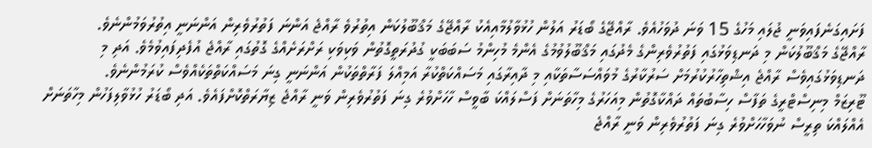ފަށައިގަނެފައިވަނީ ޖުލައި މަހުގެ 15 ވަނަ ދުވަހުއެވެ. ރާއްޖޭގެ ބޯޑަރު އަލުން ހުޅުވާލުމާއިއެކު ރާއްޖޭގެ މަޤްބޫލުކަން އިތުރުވެ ރާއްޖެ އަންނަ ފަތުރުވެރިން އަންނަނީ އިތުރުވަމުންނެވެ.
ރާއްޖޭގެ މަޤްބޫލުކަން މި ދަނޑިވަޅުގައި ފަތުރުވެރިންގެ މެދުގައި މަޤްބޫލުވުމުގެ އެންމެ މުހިންމު ސަބަބަކީ ގުދުރަތީގޮތުން ވަކިވަކި ރަށްރަށެއްގެ ގޮތުގައި ރާއްޖެ އުފެދިފައިވުމެވެ. އަދި މި ދަނޑިވަޅުގައިވެސް ރާއްޖެ އިޝްތިހާރުކުރުމަށް ސަރުކާރުގެ މުވައްސަސާތަކާއި މި ދާއިރާގައި މަސައްކަތްކުރާ އަމިއްލަ ފަރާތްތަކުން އަންނަނީ ގިނަ މަސައްކަތްތަކެއްވެސް ކުރަމުންނެވެ.
ޓޫރިޒަމް މިނިސްޓްރީގެ ތަފާސް ހިސާބުތައް ދައްކާގޮތުން މިއަހަރުގެ މިހާތަނަށް ފަސްލައްކަ ބާވީސް ހާހަށްވުރެ ގިނަ ފަތުރުވެރިން ވަނީ ރާއްޖެ ޒިޔާރަތްކޮށްފައެވެ. އަދި ބޯޑަރު ހުޅުވާލިފަހުން މިހާތަނަށް އެއްލައްކަ ތިރީސް ނުވަހާހަށްވުރެ ގިނަ ފަތުރުވެރިން ވަނީ ރާއްޖެ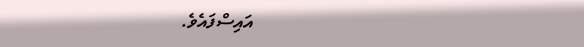އައިސްފައެވެ.